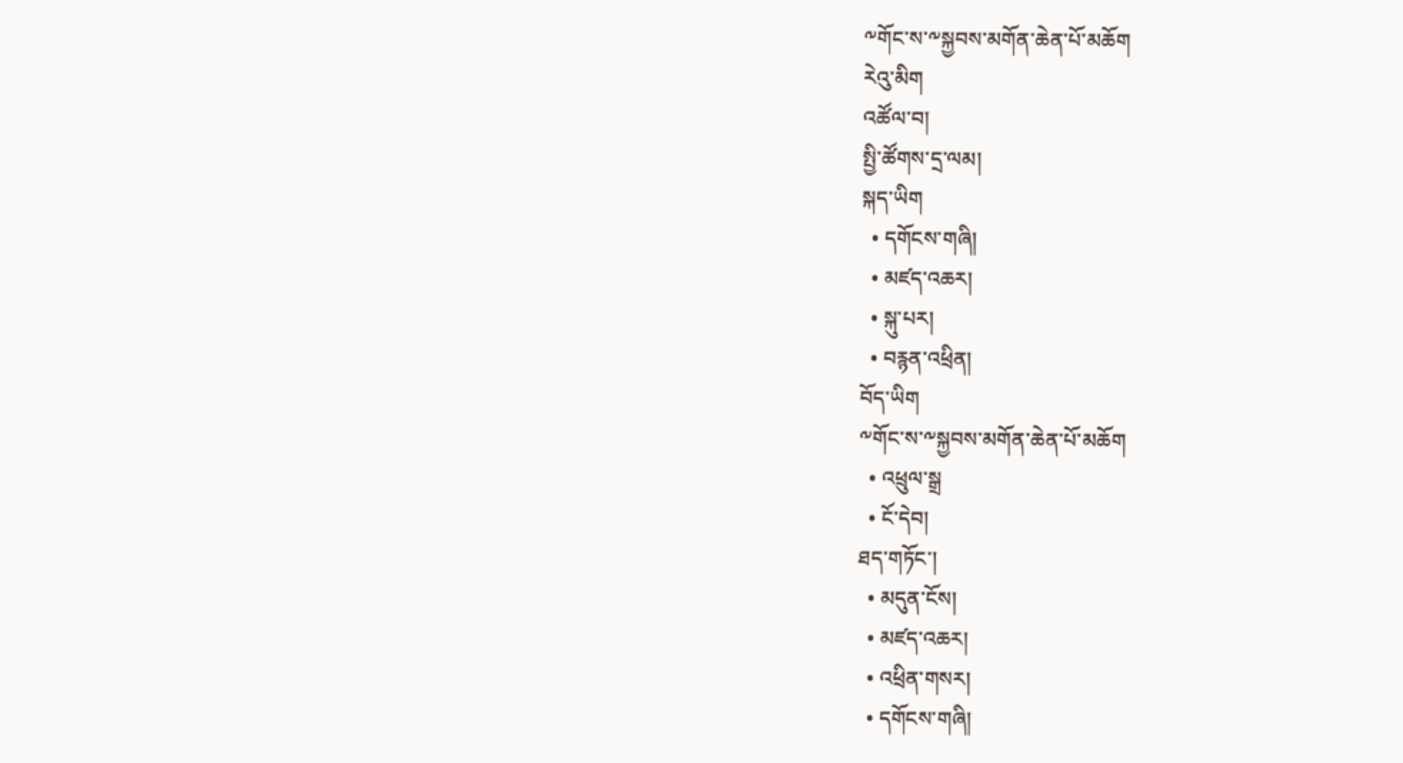༸གོང་ས་༸སྐྱབས་མགོན་ཆེན་པོ་མཆོག
རེའུ་མིག
འཚོལ་བ།
སྤྱི་ཚོགས་དྲ་ལམ།
སྐད་ཡིག
  • དགོངས་གཞི།
  • མཛད་འཆར།
  • སྐུ་པར།
  • བརྙན་འཕྲིན།
བོད་ཡིག
༸གོང་ས་༸སྐྱབས་མགོན་ཆེན་པོ་མཆོག
  • འཕྲུལ་སྒྲ
  • ངོ་དེབ།
ཐད་གཏོང་།
  • མདུན་ངོས།
  • མཛད་འཆར།
  • འཕྲིན་གསར།
  • དགོངས་གཞི།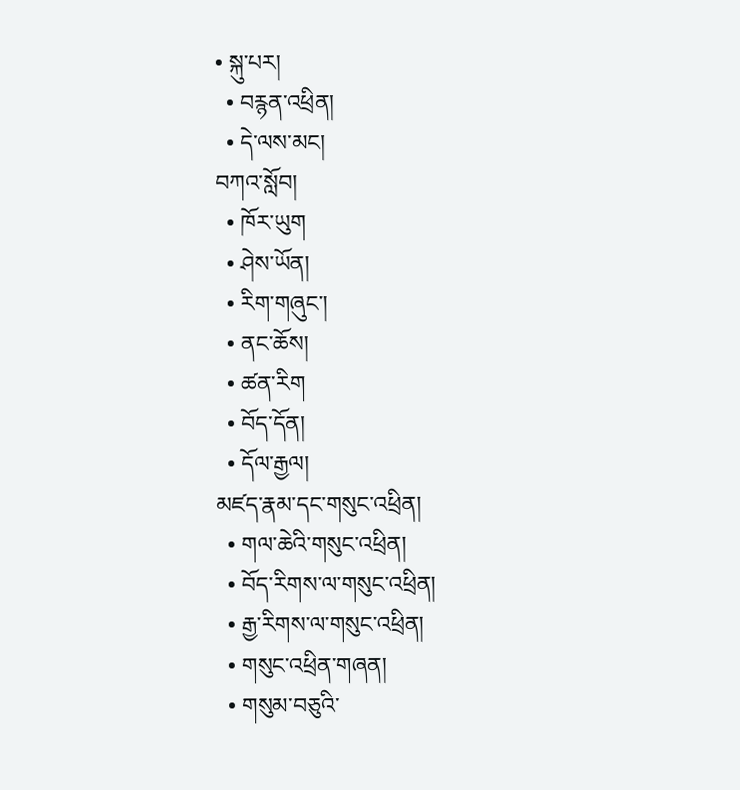• སྐུ་པར།
  • བརྙན་འཕྲིན།
  • དེ་ལས་མང།
བཀའ་སློབ།
  • ཁོར་ཡུག
  • ཤེས་ཡོན།
  • རིག་གཞུང་།
  • ནང་ཆོས།
  • ཚན་རིག
  • བོད་དོན།
  • དོལ་རྒྱལ།
མཛད་རྣམ་དང་གསུང་འཕྲིན།
  • གལ་ཆེའི་གསུང་འཕྲིན།
  • བོད་རིགས་ལ་གསུང་འཕྲིན།
  • རྒྱ་རིགས་ལ་གསུང་འཕྲིན།
  • གསུང་འཕྲིན་གཞན།
  • གསུམ་བཅུའི་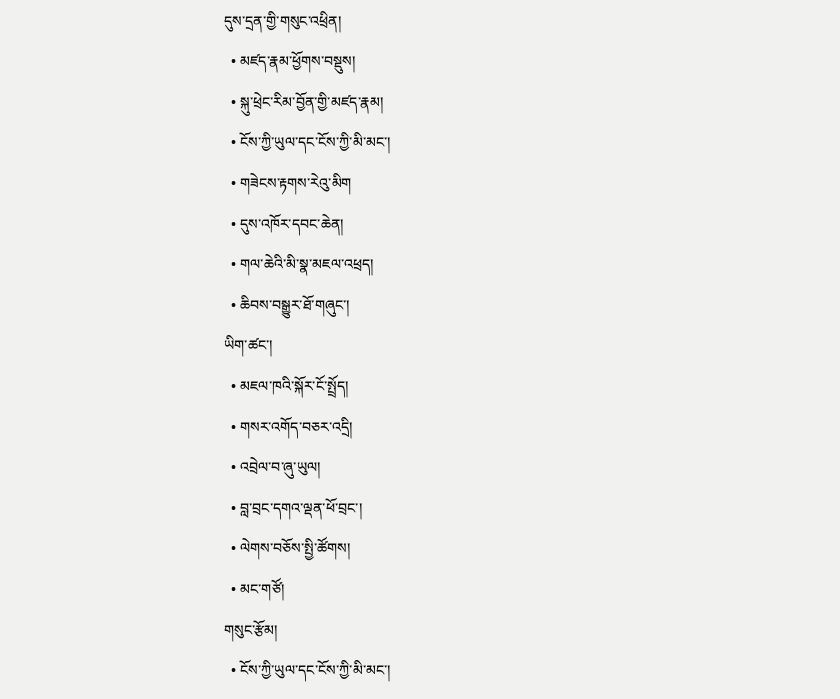དུས་དྲན་གྱི་གསུང་འཕྲིན།
  • མཛད་རྣམ་ཕྱོགས་བསྡུས།
  • སྐུ་ཕྲེང་རིམ་བྱོན་གྱི་མཛད་རྣམ།
  • ངོས་ཀྱི་ཡུལ་དང་ངོས་ཀྱི་མི་མང་།
  • གཟེངས་རྟགས་རེའུ་མིག
  • དུས་འཁོར་དབང་ཆེན།
  • གལ་ཆེའི་མི་སྣ་མཇལ་འཕྲད།
  • ཆིབས་བསྒྱུར་ཐོ་གཞུང་།
ཡིག་ཚང་།
  • མཇལ་ཁའི་སྐོར་ངོ་སྤྲོད།
  • གསར་འགོད་བཅར་འདྲི།
  • འབྲེལ་བ་ཞུ་ཡུལ།
  • བླ་བྲང་དགའ་ལྡན་ཕོ་བྲང་།
  • ལེགས་བཅོས་སྤྱི་ཚོགས།
  • མང་གཙོ།
གསུང་རྩོམ།
  • ངོས་ཀྱི་ཡུལ་དང་ངོས་ཀྱི་མི་མང་།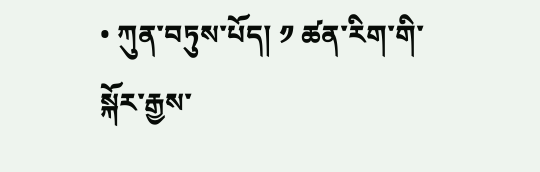• ཀུན་བཏུས་པོད། ༡ ཚན་རིག་གི་སྐོར་རྒྱས་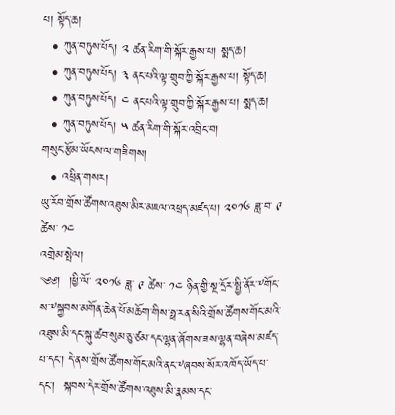པ། སྟོད་ཆ།
  • ཀུན་བཏུས་པོད། ༢ ཚན་རིག་གི་སྐོར་རྒྱས་པ། སྨད་ཆ།
  • ཀུན་བཏུས་པོད། ༣ ནང་པའི་ལྟ་གྲུབ་ཀྱི་སྐོར་རྒྱས་པ། སྟོད་ཆ།
  • ཀུན་བཏུས་པོད། ༤ ནང་པའི་ལྟ་གྲུབ་ཀྱི་སྐོར་རྒྱས་པ། སྨད་ཆ།
  • ཀུན་བཏུས་པོད། ༥ ཚན་རིག་གི་སྐོར་འབྲིང་བ།
གསུང་རྩོམ་ཡོངས་ལ་གཟིགས།
  • འཕྲིན་གསར།
ཡུ་རོབ་གྲོས་ཚོགས་འཐུས་མིར་མཇལ་འཕྲད་མཛད་པ། ༢༠༡༦ ཟླ་བ་ ༩ ཚེས་ ༡༤
འགྲེམ་སྤེལ།
༄༅།  །ཕྱི་ལོ་ ༢༠༡༦ ཟླ་ ༩ ཚེས་ ༡༤ ཉིན་གྱི་སྔ་དྲོར་སྤྱི་ནོར་༸གོང་ས་༸སྐྱབས་མགོན་ཆེན་པོ་མཆོག་གིས་ཧྥ་རན་སིའི་གྲོས་ཚོགས་གོང་མའི་འཐུས་མི་དང་སྐུ་ཚབ་སུམ་ཅུ་ཙམ་དང་ལྷན་ཞོགས་ཟས་ལྷན་བཞེས་མཛད་པ་དང་། དེ་ནས་གྲོས་ཚོགས་གོང་མའི་ནང་༸ཞབས་སོར་འཁོད་ཡོད་པ་དང་།  སྐབས་དེར་གྲོས་ཚོགས་འཐུས་མི་རྣམས་དང་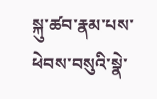སྐུ་ཚབ་རྣམ་པས་ཕེབས་བསུའི་སྣེ་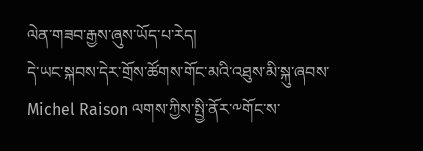ལེན་གཟབ་རྒྱས་ཞུས་ཡོད་པ་རེད།
དེ་ཡང་སྐབས་དེར་གྲོས་ཚོགས་གོང་མའི་འཐུས་མི་སྐུ་ཞབས་ Michel Raison ལགས་ཀྱིས་སྤྱི་ནོར་༸གོང་ས་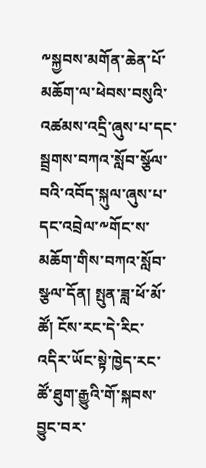༸སྐྱབས་མགོན་ཆེན་པོ་མཆོག་ལ་ཕེབས་བསུའི་འཚམས་འདྲི་ཞུས་པ་དང་སྦྲགས་བཀའ་སློབ་སྩོལ་བའི་འབོད་སྐུལ་ཞུས་པ་དང་འབྲེལ་༸གོང་ས་མཆོག་གིས་བཀའ་སློབ་སྩལ་དོན། སྤུན་ཟླ་ཕོ་མོ་ཚོ། ངོས་རང་དེ་རིང་འདིར་ཡོང་སྟེ་ཁྱེད་རང་ཚོ་ཐུག་རྒྱུའི་གོ་སྐབས་བྱུང་བར་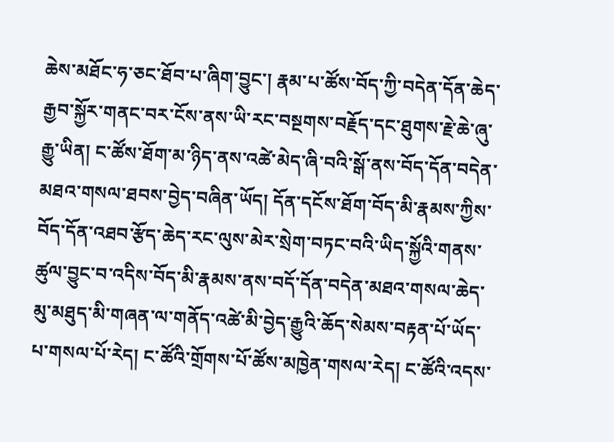ཆེས་མཐོང་ཧ་ཅང་ཐོབ་པ་ཞིག་བྱུང་། རྣམ་པ་ཚོས་བོད་ཀྱི་བདེན་དོན་ཆེད་རྒྱབ་སྐྱོར་གནང་བར་ངོས་ནས་ཡི་རང་བསྔགས་བརྗོད་དང་ཐུགས་རྗེ་ཆེ་ཞུ་རྒྱུ་ཡིན། ང་ཚོས་ཐོག་མ་ཉིད་ནས་འཚེ་མེད་ཞི་བའི་སྒོ་ནས་བོད་དོན་བདེན་མཐའ་གསལ་ཐབས་བྱེད་བཞིན་ཡོད། དོན་དངོས་ཐོག་བོད་མི་རྣམས་ཀྱིས་བོད་དོན་འཐབ་རྩོད་ཆེད་རང་ལུས་མེར་སྲེག་བཏང་བའི་ཡིད་སྐྱོའི་གནས་ཚུལ་བྱུང་བ་འདིས་བོད་མི་རྣམས་ནས་བདོ་དོན་བདེན་མཐའ་གསལ་ཆེད་མུ་མཐུད་མི་གཞན་ལ་གནོད་འཚེ་མི་བྱེད་རྒྱུའི་ཆོད་སེམས་བརྟན་པོ་ཡོད་པ་གསལ་པོ་རེད། ང་ཚོའི་གྲོགས་པོ་ཚོས་མཁྱེན་གསལ་རེད། ང་ཚོའི་འདས་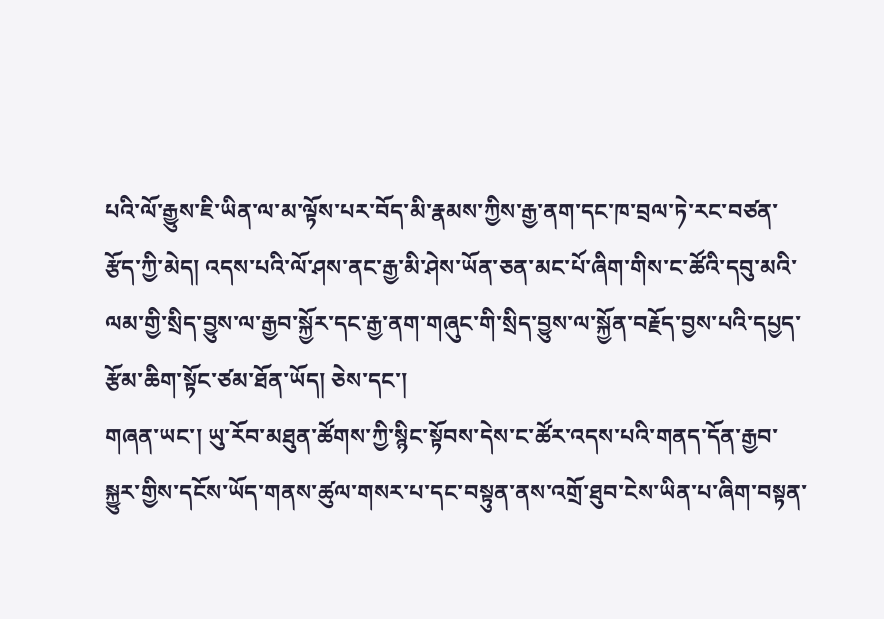པའི་ལོ་རྒྱུས་ཇི་ཡིན་ལ་མ་ལྟོས་པར་བོད་མི་རྣམས་ཀྱིས་རྒྱ་ནག་དང་ཁ་བྲལ་ཏེ་རང་བཙན་རྩོད་ཀྱི་མེད། འདས་པའི་ལོ་ཤས་ནང་རྒྱ་མི་ཤེས་ཡོན་ཅན་མང་པོ་ཞིག་གིས་ང་ཚོའི་དབུ་མའི་ལམ་གྱི་སྲིད་བྱུས་ལ་རྒྱབ་སྐྱོར་དང་རྒྱ་ནག་གཞུང་གི་སྲིད་བྱུས་ལ་སྐྱོན་བརྗོད་བྱས་པའི་དཔྱད་རྩོམ་ཆིག་སྟོང་ཙམ་ཐོན་ཡོད། ཅེས་དང་།
གཞན་ཡང་། ཡུ་རོབ་མཐུན་ཚོགས་ཀྱི་སྙིང་སྟོབས་དེས་ང་ཚོར་འདས་པའི་གནད་དོན་རྒྱབ་སྐྱུར་གྱིས་དངོས་ཡོད་གནས་ཚུལ་གསར་པ་དང་བསྟུན་ནས་འགྲོ་ཐུབ་ངེས་ཡིན་པ་ཞིག་བསྟན་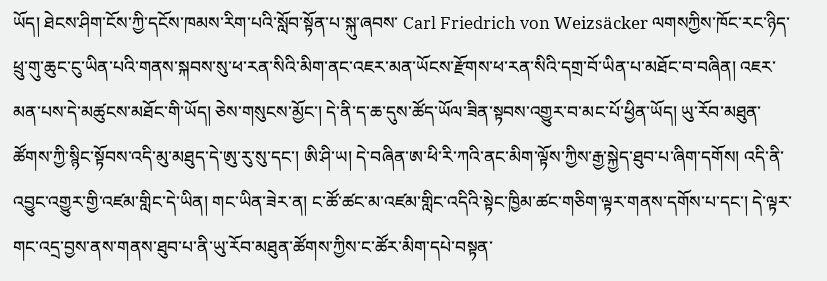ཡོད། ཐེངས་ཤིག་ངོས་ཀྱི་དངོས་ཁམས་རིག་པའི་སློབ་སྟོན་པ་སྐུ་ཞབས་ Carl Friedrich von Weizsäcker ལགསཀྱིས་ཁོང་རང་ཉིད་ཕྲུ་གུ་ཆུང་ངུ་ཡིན་པའི་གནས་སྐབས་སུ་ཕ་རན་སིའི་མིག་ནང་འཇར་མན་ཡོངས་རྫོགས་ཕ་རན་སིའི་དགྲ་བོ་ཡིན་པ་མཐོང་བ་བཞིན། འཇར་མན་པས་དེ་མཚུངས་མཐོང་གི་ཡོད། ཅེས་གསུངས་མྱོང་། དེ་ནི་ད་ཆ་དུས་ཚོད་ཡོལ་ཟིན་སྟབས་འགྱུར་བ་མང་པོ་ཕྱིན་ཡོད། ཡུ་རོབ་མཐུན་ཚོགས་ཀྱི་སྙིང་སྟོབས་འདི་མུ་མཐུད་དེ་ཨུ་རུ་སུ་དང་། ཨི་ཤི་ཡ། དེ་བཞིན་ཨ་ཕི་རི་ཀའི་ནང་མིག་ལྟོས་ཀྱིས་རྒྱ་སྐྱེད་ཐུབ་པ་ཞིག་དགོས། འདི་ནི་འབྱུང་འགྱུར་གྱི་འཛམ་གླིང་དེ་ཡིན། གང་ཡིན་ཟེར་ན། ང་ཚོ་ཚང་མ་འཛམ་གླིང་འདིའི་སྟེང་ཁྱིམ་ཚང་གཅིག་ལྟར་གནས་དགོས་པ་དང་། དེ་ལྟར་གང་འདྲ་བྱས་ནས་གནས་ཐུབ་པ་ནི་ཡུ་རོབ་མཐུན་ཚོགས་ཀྱིས་ང་ཚོར་མིག་དཔེ་བསྟན་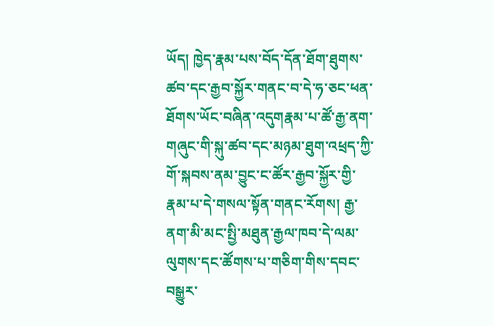ཡོད། ཁྱེད་རྣམ་པས་བོད་དོན་ཐོག་ཐུགས་ཚབ་དང་རྒྱབ་སྐྱོར་གནང་བ་དེ་ཧ་ཅང་ཕན་ཐོགས་ཡོང་བཞིན་འདུགརྣམ་པ་ཚོ་རྒྱ་ནག་གཞུང་གི་སྐུ་ཚབ་དང་མཉམ་ཐུག་འཕྲད་ཀྱི་གོ་སྐབས་ནམ་བྱུང་ང་ཚོར་རྒྱབ་སྐྱོར་གྱི་རྣམ་པ་དེ་གསལ་སྟོན་གནང་རོགས། རྒྱ་ནག་མི་མང་སྤྱི་མཐུན་རྒྱལ་ཁབ་དེ་ལམ་ལུགས་དང་ཚོགས་པ་གཅིག་གིས་དབང་བསྒྱུར་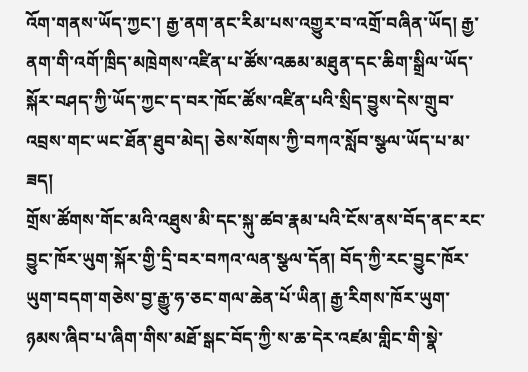འོག་གནས་ཡོད་ཀྱང་། རྒྱ་ནག་ནང་རིམ་པས་འགྱུར་བ་འགྲོ་བཞིན་ཡོད། རྒྱ་ནག་གི་འགོ་ཁྲིད་མཁྲེགས་འཛིན་པ་ཚོས་འཆམ་མཐུན་དང་ཆིག་སྒྲིལ་ཡོད་སྐོར་བཤད་ཀྱི་ཡོད་ཀྱང་ད་བར་ཁོང་ཚོས་འཛིན་པའི་སྲིད་བྱུས་དེས་གྲུབ་འབྲས་གང་ཡང་ཐོན་ཐུབ་མེད། ཅེས་སོགས་ཀྱི་བཀའ་སློབ་སྩལ་ཡོད་པ་མ་ཟད།
གྲོས་ཚོགས་གོང་མའི་འཐུས་མི་དང་སྐུ་ཚབ་རྣམ་པའི་ངོས་ནས་བོད་ནང་རང་བྱུང་ཁོར་ཡུག་སྐོར་གྱི་དྲི་བར་བཀའ་ལན་སྩལ་དོན། བོད་ཀྱི་རང་བྱུང་ཁོར་ཡུག་བདག་གཅེས་བྱ་རྒྱུ་ཧ་ཅང་གལ་ཆེན་པོ་ཡིན། རྒྱ་རིགས་ཁོར་ཡུག་ཉམས་ཞིབ་པ་ཞིག་གིས་མཐོ་སྒང་བོད་ཀྱི་ས་ཆ་དེར་འཛམ་གླིང་གི་སྣེ་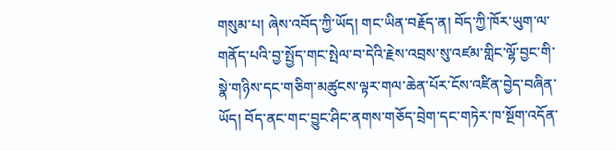གསུམ་པ། ཞེས་འབོད་ཀྱི་ཡོད། གང་ཡིན་བརྗོད་ན། བོད་ཀྱི་ཁོར་ཡུག་ལ་གནོད་པའི་བྱ་སྤྱོད་གང་སྤེལ་བ་དེའི་རྗེས་འབྲས་སུ་འཛམ་གླིང་ལྷོ་བྱང་གི་སྣེ་གཉིས་དང་གཅིག་མཚུངས་ལྟར་གལ་ཆེན་པོར་ངོས་འཛིན་བྱེད་བཞིན་ཡོད། བོད་ནང་གང་བྱུང་ཤིང་ནགས་གཅོད་བྲེག་དང་གཏེར་ཁ་སྔོག་འདོན་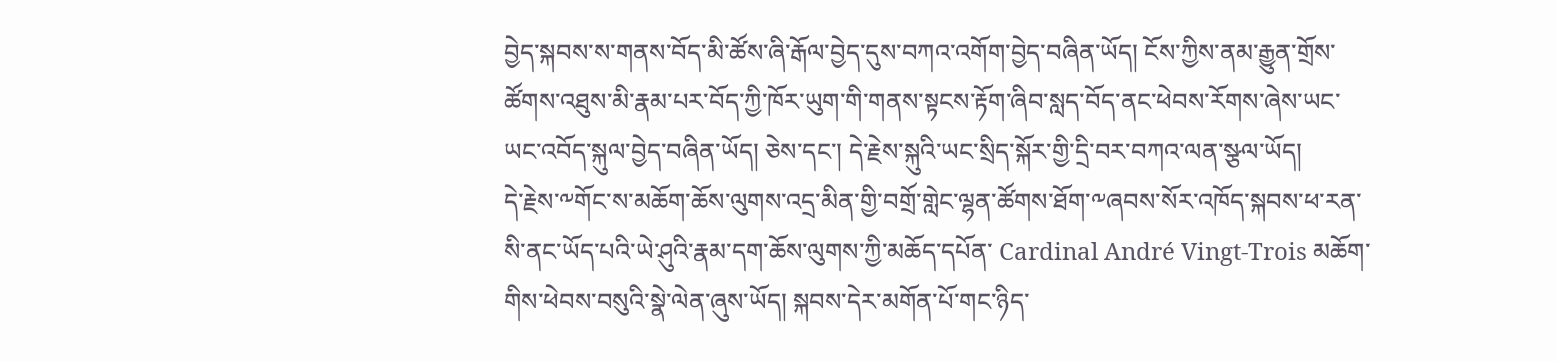བྱེད་སྐབས་ས་གནས་བོད་མི་ཚོས་ཞི་རྒོལ་བྱེད་དུས་བཀའ་འགོག་བྱེད་བཞིན་ཡོད། ངོས་ཀྱིས་ནམ་རྒྱུན་གྲོས་ཚོགས་འཐུས་མི་རྣམ་པར་བོད་ཀྱི་ཁོར་ཡུག་གི་གནས་སྟངས་རྟོག་ཞིབ་སླད་བོད་ནང་ཕེབས་རོགས་ཞེས་ཡང་ཡང་འབོད་སྐུལ་བྱེད་བཞིན་ཡོད། ཅེས་དང་། དེ་རྗེས་སྐུའི་ཡང་སྲིད་སྐོར་གྱི་དྲི་བར་བཀའ་ལན་སྩལ་ཡོད།
དེ་རྗེས་༸གོང་ས་མཆོག་ཆོས་ལུགས་འདྲ་མིན་གྱི་བགྲོ་གླེང་ལྷན་ཚོགས་ཐོག་༸ཞབས་སོར་འཁོད་སྐབས་ཕ་རན་སི་ནང་ཡོད་པའི་ཡེ་ཤུའི་རྣམ་དག་ཆོས་ལུགས་ཀྱི་མཆོད་དཔོན་ Cardinal André Vingt-Trois མཆོག་གིས་ཕེབས་བསུའི་སྣེ་ལེན་ཞུས་ཡོད། སྐབས་དེར་མགོན་པོ་གང་ཉིད་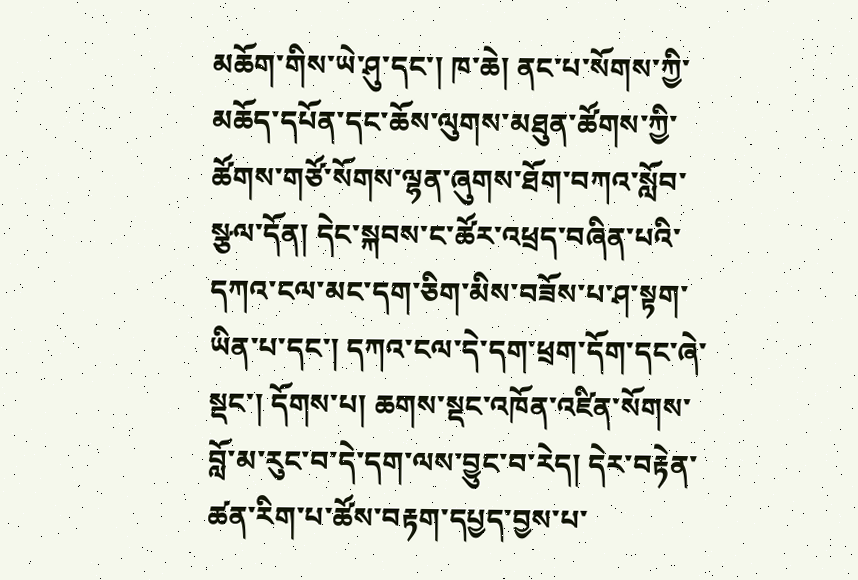མཆོག་གིས་ཡེ་ཤུ་དང་། ཁ་ཆེ། ནང་པ་སོགས་ཀྱི་མཆོད་དཔོན་དང་ཆོས་ལུགས་མཐུན་ཚོགས་ཀྱི་ཚོགས་གཙོ་སོགས་ལྷན་ཞུགས་ཐོག་བཀའ་སློབ་སྩལ་དོན། དེང་སྐབས་ང་ཚོར་འཕྲད་བཞིན་པའི་དཀའ་ངལ་མང་དག་ཅིག་མིས་བཟོས་པ་ཤ་སྟག་ཡིན་པ་དང་། དཀའ་ངལ་དེ་དག་ཕྲག་དོག་དང་ཞེ་སྡང་། དོགས་པ། ཆགས་སྡང་འཁོན་འཛིན་སོགས་བློ་མ་རུང་བ་དེ་དག་ལས་བྱུང་བ་རེད། དེར་བརྟེན་ཚན་རིག་པ་ཚོས་བརྟག་དཔྱད་བྱས་པ་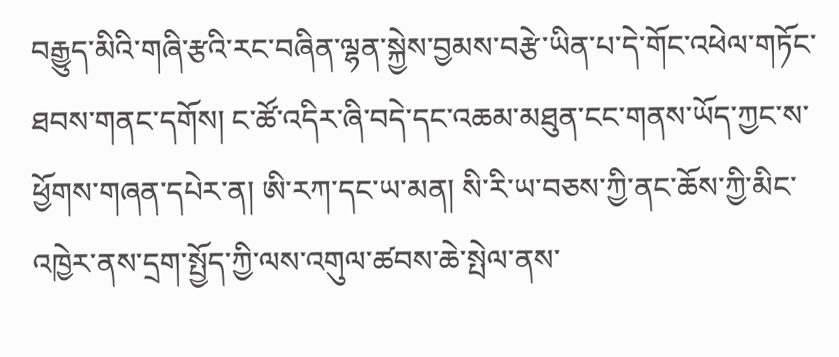བརྒྱུད་མིའི་གཞི་རྩའི་རང་བཞིན་ལྷན་སྐྱེས་བྱམས་བརྩེ་ཡིན་པ་དེ་གོང་འཕེལ་གཏོང་ཐབས་གནང་དགོས། ང་ཚོ་འདིར་ཞི་བདེ་དང་འཆམ་མཐུན་ངང་གནས་ཡོད་ཀྱང་ས་ཕྱོགས་གཞན་དཔེར་ན། ཨི་རཀ་དང་ཡ་མན། སི་རི་ཡ་བཅས་ཀྱི་ནང་ཆོས་ཀྱི་མིང་འཁྱེར་ནས་དྲག་སྤྱོད་ཀྱི་ལས་འགུལ་ཚབས་ཆེ་སྤེལ་ནས་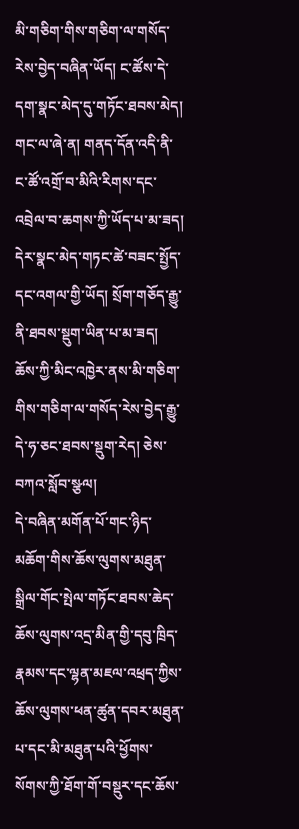མི་གཅིག་གིས་གཅིག་ལ་གསོད་རེས་བྱེད་བཞིན་ཡོད། ང་ཚོས་དེ་དག་སྣང་མེད་དུ་གཏོང་ཐབས་མེད། གང་ལ་ཞེ་ན། གནད་དོན་འདི་ནི་ང་ཚོ་འགྲོ་བ་མིའི་རིགས་དང་འབྲེལ་བ་ཆགས་ཀྱི་ཡོད་པ་མ་ཟད། དེར་སྣང་མེད་གཏང་ཚེ་བཟང་སྤྱོད་དང་འགལ་གྱི་ཡོད། སྲོག་གཅོད་རྒྱུ་ནི་ཐབས་སྡུག་ཡིན་པ་མ་ཟད། ཆོས་ཀྱི་མིང་འཁྱེར་ནས་མི་གཅིག་གིས་གཅིག་ལ་གསོད་རེས་བྱེད་རྒྱུ་དེ་ཧ་ཅང་ཐབས་སྡུག་རེད། ཅེས་བཀའ་སློབ་སྩལ།
དེ་བཞིན་མགོན་པོ་གང་ཉིད་མཆོག་གིས་ཆོས་ལུགས་མཐུན་སྒྲིལ་གོང་སྤེལ་གཏོང་ཐབས་ཆེད་ཆོས་ལུགས་འདྲ་མིན་གྱི་དབུ་ཁྲིད་རྣམས་དང་ལྷན་མཇལ་འཕྲད་ཀྱིས་ཆོས་ལུགས་ཕན་ཚུན་དབར་མཐུན་པ་དང་མི་མཐུན་པའི་ཕྱོགས་སོགས་ཀྱི་ཐོག་གོ་བསྡུར་དང་ཆོས་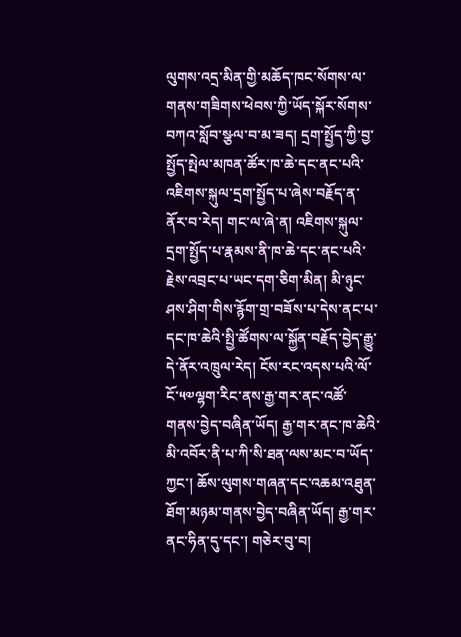ལུགས་འདྲ་མིན་གྱི་མཆོད་ཁང་སོགས་ལ་གནས་གཟིགས་ཕེབས་ཀྱི་ཡོད་སྐོར་སོགས་བཀའ་སློབ་སྩལ་བ་མ་ཟད། དྲག་སྤྱོད་ཀྱི་བྱ་སྤྱོད་སྤེལ་མཁན་ཚོར་ཁ་ཆེ་དང་ནང་པའི་འཇིགས་སྐུལ་དྲག་སྤྱོད་པ་ཞེས་བརྗོད་ན་ནོར་བ་རེད། གང་ལ་ཞེ་ན། འཇིགས་སྐུལ་དྲག་སྤྱོད་པ་རྣམས་ནི་ཁ་ཆེ་དང་ནང་པའི་རྗེས་འབྲང་པ་ཡང་དག་ཅིག་མིན། མི་ཉུང་ཤས་ཤིག་གིས་རྙོག་གྲ་བཟོས་པ་དེས་ནང་པ་དང་ཁ་ཆེའི་སྤྱི་ཚོགས་ལ་སྐྱོན་བརྗོད་བྱེད་རྒྱུ་དེ་ནོར་འཁྲུལ་རེད། ངོས་རང་འདས་པའི་ལོ་ངོ་༥༧ལྷག་རིང་ནས་རྒྱ་གར་ནང་འཚོ་གནས་བྱེད་བཞིན་ཡོད། རྒྱ་གར་ནང་ཁ་ཆེའི་མི་འབོར་ནི་པ་ཀི་སི་ཐན་ལས་མང་བ་ཡོད་ཀྱང་། ཆོས་ལུགས་གཞན་དང་འཆམ་འཐུན་ཐོག་མཉམ་གནས་བྱེད་བཞིན་ཡོད། རྒྱ་གར་ནང་ཧིན་དུ་དང་། གཅེར་བུ་བ།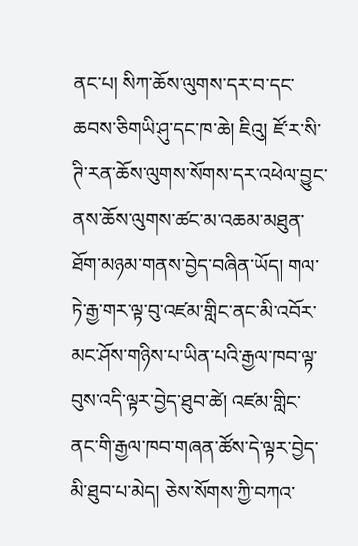ནང་པ། སིཀ་ཆོས་ལུགས་དར་བ་དང་ཆབས་ཅིགཡི་ཤུ་དང་ཁ་ཆེ། ཇིའུ། ཛོ་ར་སི་ཊི་རན་ཆོས་ལུགས་སོགས་དར་འཕེལ་བྱུང་ནས་ཆོས་ལུགས་ཚང་མ་འཆམ་མཐུན་ཐོག་མཉམ་གནས་བྱེད་བཞིན་ཡོད། གལ་ཏེ་རྒྱ་གར་ལྟ་བུ་འཛམ་གླིང་ནང་མི་འབོར་མང་ཤོས་གཉིས་པ་ཡིན་པའི་རྒྱལ་ཁབ་ལྟ་བུས་འདི་ལྟར་བྱེད་ཐུབ་ཚེ། འཛམ་གླིང་ནང་གི་རྒྱལ་ཁབ་གཞན་ཚོས་དེ་ལྟར་བྱེད་མི་ཐུབ་པ་མེད། ཅེས་སོགས་ཀྱི་བཀའ་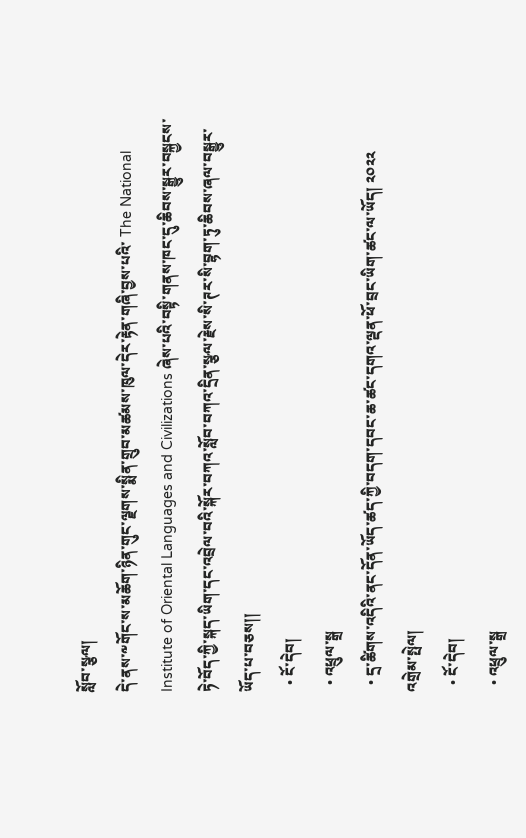སློབ་སྩལ།
དེ་ནས་༸གོང་ས་མཆོག་ཉིན་གུང་ལྗགས་སྨིན་གྲུབ་མཚམས་ཁུལ་དེར་རྟེན་གཞི་བྱས་པའི་ The National Institute of Oriental Languages and Civilizations ཞེས་པའི་བསྟི་གནས་ཁང་དུ་ཆིབས་སྒྱུར་བསྐྱངས་ཏེ་བོད་ཀྱི་སྐད་ཡིག་དང་འབྲེལ་བའི་སྐོར་བཀའ་སློབ་བཀའ་དྲིན་སྩལ་རྗེས་སི་ཊར་སི་བྷག་ཏུ་ཆིབས་ཞལ་བསྒྱུར་ཡོད་པ་བཅས།།
  • ངོ་དེབ།
  • འཕྲུལ་སྒྲ
  • དྲ་ཚིགས་འདིའི་ནང་དོན་ཡོད་ཚད་ཀྱི་བདག་དབང་ཆ་ཚང་དགའ་ལྡན་ཕོ་བྲང་ཡིག་ཚང་ལ་ཡོད། ༢༠༢༢
འགྲེམ་སྤེལ།
  • ངོ་དེབ།
  • འཕྲུལ་སྒྲ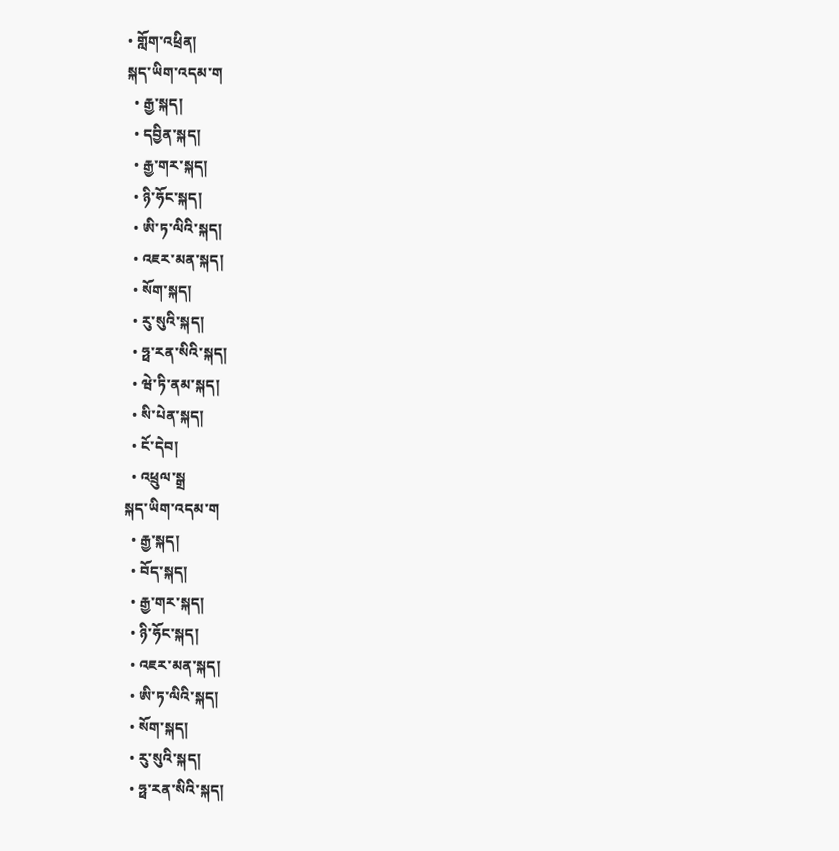• གློག་འཕྲིན།
སྐད་ཡིག་འདམ་ག
  • རྒྱ་སྐད།
  • དབྱིན་སྐད།
  • རྒྱ་གར་སྐད།
  • ཉི་ཧོང་སྐད།
  • ཨི་ཏ་ལིའི་སྐད།
  • འཇར་མན་སྐད།
  • སོག་སྐད།
  • རུ་སུའི་སྐད།
  • ཧྥ་རན་སིའི་སྐད།
  • ཝེ་ཏི་ནམ་སྐད།
  • སི་པེན་སྐད།
  • ངོ་དེབ།
  • འཕྲུལ་སྒྲ
སྐད་ཡིག་འདམ་ག
  • རྒྱ་སྐད།
  • བོད་སྐད།
  • རྒྱ་གར་སྐད།
  • ཉི་ཧོང་སྐད།
  • འཇར་མན་སྐད།
  • ཨི་ཏ་ལིའི་སྐད།
  • སོག་སྐད།
  • རུ་སུའི་སྐད།
  • ཧྥ་རན་སིའི་སྐད།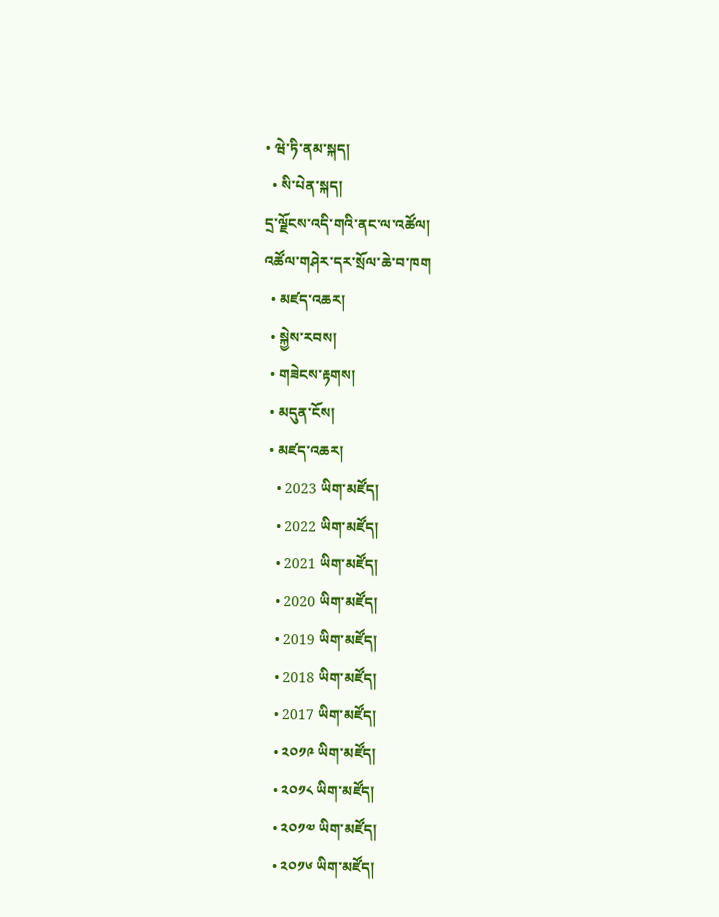• ཝེ་ཏི་ནམ་སྐད།
  • སི་པེན་སྐད།
དྲ་ལྗོངས་འདི་གའི་ནང་ལ་འཚོལ།
འཚོལ་གཤེར་དར་སྲོལ་ཆེ་བ་ཁག
  • མཛད་འཆར།
  • སྐྱེས་རབས།
  • གཟེངས་རྟགས།
  • མདུན་ངོས།
  • མཛད་འཆར།
    • 2023 ཡིག་མཛོད།
    • 2022 ཡིག་མཛོད།
    • 2021 ཡིག་མཛོད།
    • 2020 ཡིག་མཛོད།
    • 2019 ཡིག་མཛོད།
    • 2018 ཡིག་མཛོད།
    • 2017 ཡིག་མཛོད།
    • ༢༠༡༩ ཡིག་མཛོད།
    • ༢༠༡༨ ཡིག་མཛོད།
    • ༢༠༡༧ ཡིག་མཛོད།
    • ༢༠༡༦ ཡིག་མཛོད།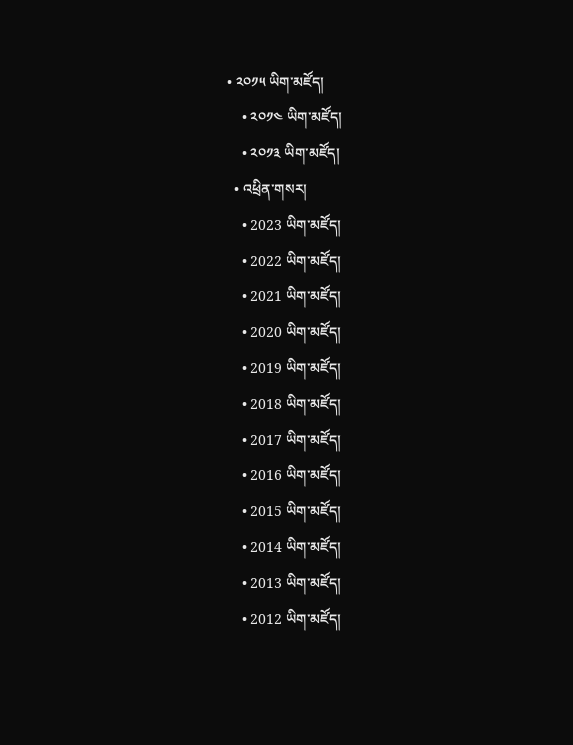• ༢༠༡༥ ཡིག་མཛོད།
    • ༢༠༡༤ ཡིག་མཛོད།
    • ༢༠༡༣ ཡིག་མཛོད།
  • འཕྲིན་གསར།
    • 2023 ཡིག་མཛོད།
    • 2022 ཡིག་མཛོད།
    • 2021 ཡིག་མཛོད།
    • 2020 ཡིག་མཛོད།
    • 2019 ཡིག་མཛོད།
    • 2018 ཡིག་མཛོད།
    • 2017 ཡིག་མཛོད།
    • 2016 ཡིག་མཛོད།
    • 2015 ཡིག་མཛོད།
    • 2014 ཡིག་མཛོད།
    • 2013 ཡིག་མཛོད།
    • 2012 ཡིག་མཛོད།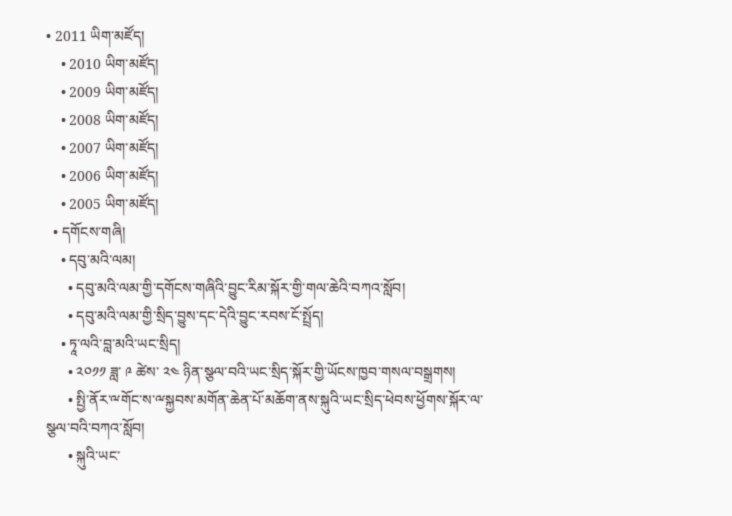• 2011 ཡིག་མཛོད།
    • 2010 ཡིག་མཛོད།
    • 2009 ཡིག་མཛོད།
    • 2008 ཡིག་མཛོད།
    • 2007 ཡིག་མཛོད།
    • 2006 ཡིག་མཛོད།
    • 2005 ཡིག་མཛོད།
  • དགོངས་གཞི།
    • དབུ་མའི་ལམ།
      • དབུ་མའི་ལམ་གྱི་དགོངས་གཞིའི་བྱུང་རིམ་སྐོར་གྱི་གལ་ཆེའི་བཀའ་སློབ།
      • དབུ་མའི་ལམ་གྱི་སྲིད་བྱུས་དང་དེའི་བྱུང་རབས་ངོ་སྤྲོད།
    • ཏཱ་ལའི་བླ་མའི་ཡང་སྲིད།
      • ༢༠༡༡ ཟླ་ ༩ ཚེས་ ༢༤ ཉིན་སྩལ་བའི་ཡང་སྲིད་སྐོར་གྱི་ཡོངས་ཁྱབ་གསལ་བསྒྲགས།
      • སྤྱི་ནོར་ྋགོང་ས་ྋསྐྱབས་མགོན་ཆེན་པོ་མཆོག་ནས་སྐུའི་ཡང་སྲིད་ཕེབས་ཕྱོགས་སྐོར་ལ་སྩལ་བའི་བཀའ་སློབ།
      • སྐུའི་ཡང་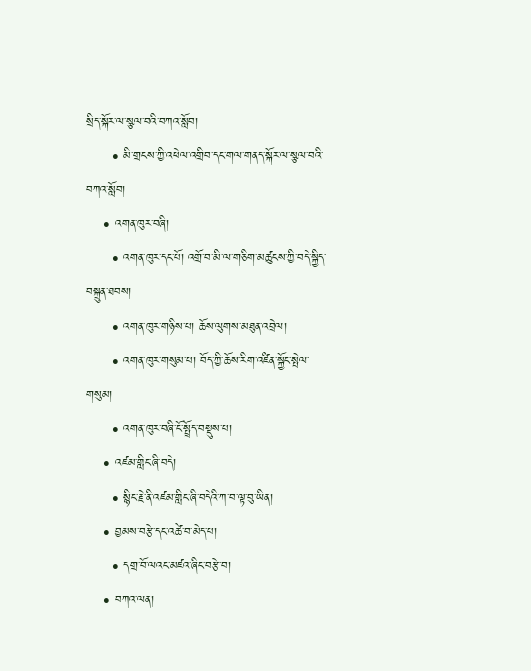སྲིད་སྐོར་ལ་སྩལ་བའི་བཀའ་སློབ།
      • མི་གྲངས་ཀྱི་འཕེལ་འགྲིབ་དང་གལ་གནད་སྐོར་ལ་སྩལ་བའི་བཀའ་སློབ།
    • འགན་ཁུར་བཞི།
      • འགན་ཁུར་དང་པོ། འགྲོ་བ་མི་ལ་གཅིག་མཚུངས་ཀྱི་བདེ་སྐྱིད་བསྐྲུན་ཐབས།
      • འགན་ཁུར་གཉིས་པ། ཆོས་ལུགས་མཐུན་འབྲེལ།
      • འགན་ཁུར་གསུམ་པ། བོད་ཀྱི་ཆོས་རིག་འཛིན་སྐྱོང་སྤེལ་གསུམ།
      • འགན་ཁུར་བཞི་ངོ་སྤྲོད་བསྡུས་པ།
    • འཛམ་གླིང་ཞི་བདེ།
      • སྙིང་རྗེ་ནི་འཛམ་གླིང་ཞི་བདེའི་ཀ་བ་ལྟ་བུ་ཡིན།
    • བྱམས་བརྩེ་དང་འཚེ་བ་མེད་པ།
      • དགྲ་བོ་ལའང་མཛའ་ཞིང་བརྩེ་བ།
    • བཀའ་ལན།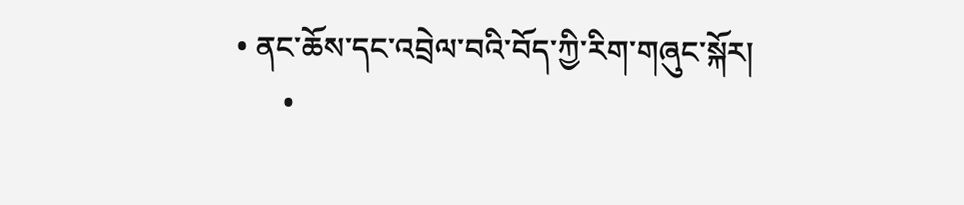• ནང་ཆོས་དང་འབྲེལ་བའི་བོད་ཀྱི་རིག་གཞུང་སྐོར།
      •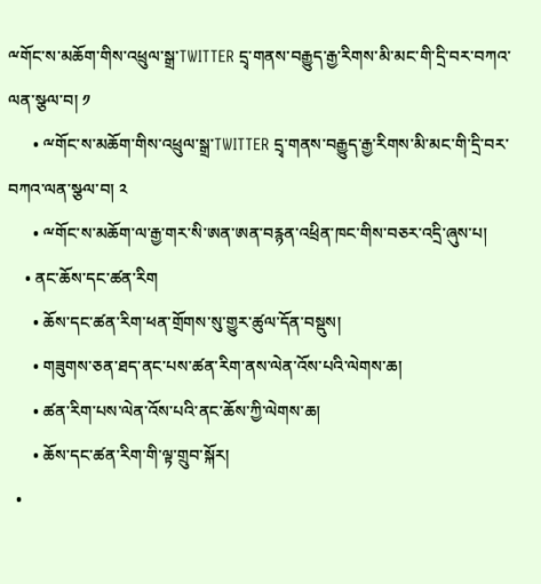ྋགོང་ས་མཆོག་གིས་འཕྲུལ་སྒྲ་TWITTER དྲྭ་གནས་བརྒྱུད་རྒྱ་རིགས་མི་མང་གི་དྲི་བར་བཀའ་ལན་སྩལ་བ། ༡
      • ྋགོང་ས་མཆོག་གིས་འཕྲུལ་སྒྲ་TWITTER དྲྭ་གནས་བརྒྱུད་རྒྱ་རིགས་མི་མང་གི་དྲི་བར་བཀའ་ལན་སྩལ་བ། ༢
      • ྋགོང་ས་མཆོག་ལ་རྒྱ་གར་སི་ཨན་ཨན་བརྙན་འཕྲིན་ཁང་གིས་བཅར་འདྲི་ཞུས་པ།
    • ནང་ཆོས་དང་ཚན་རིག
      • ཆོས་དང་ཚན་རིག་ཕན་གྲོགས་སུ་གྱུར་ཚུལ་དོན་བསྡུས།
      • གཟུགས་ཅན་ཐད་ནང་པས་ཚན་རིག་ནས་ལེན་འོས་པའི་ལེགས་ཆ།
      • ཚན་རིག་པས་ལེན་འོས་པའི་ནང་ཆོས་ཀྱི་ལེགས་ཆ།
      • ཆོས་དང་ཚན་རིག་གི་ལྟ་གྲུབ་སྐོར།
  •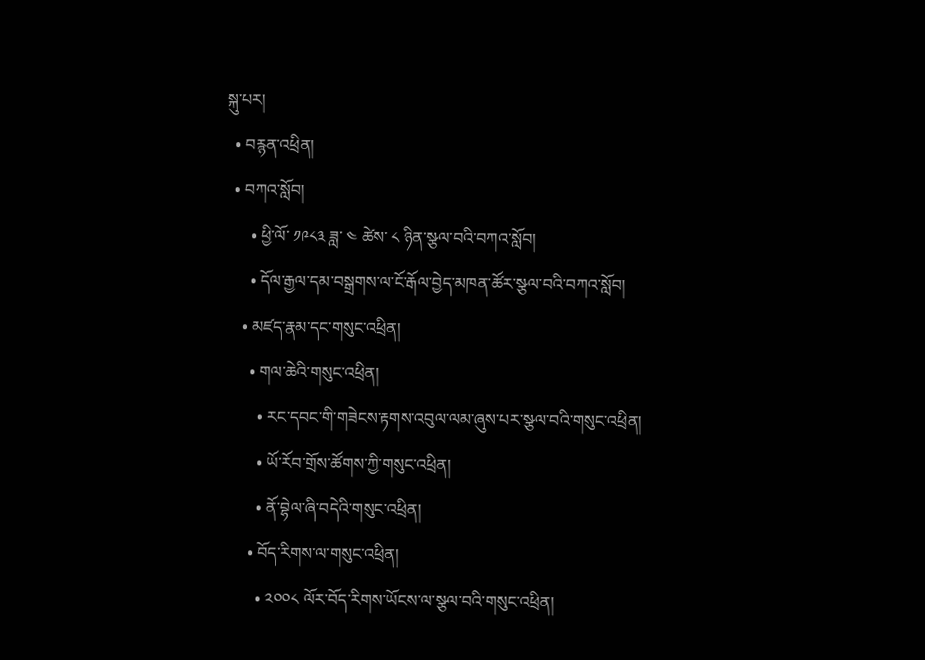སྐུ་པར།
  • བརྙན་འཕྲིན།
  • བཀའ་སློབ།
      • ཕྱི་ལོ་ ༡༩༨༣ ཟླ་ ༤ ཚེས་ ༨ ཉིན་སྩལ་བའི་བཀའ་སློབ།
      • དོལ་རྒྱལ་དམ་བསྒྲགས་ལ་ངོ་རྒོལ་བྱེད་མཁན་ཚོར་སྩལ་བའི་བཀའ་སློབ།
    • མཛད་རྣམ་དང་གསུང་འཕྲིན།
      • གལ་ཆེའི་གསུང་འཕྲིན།
        • རང་དབང་གི་གཟེངས་རྟགས་འབུལ་ལམ་ཞུས་པར་སྩལ་བའི་གསུང་འཕྲིན།
        • ཡོ་རོབ་གྲོས་ཚོགས་ཀྱི་གསུང་འཕྲིན།
        • ནོ་བྷེལ་ཞི་བདེའི་གསུང་འཕྲིན།
      • བོད་རིགས་ལ་གསུང་འཕྲིན།
        • ༢༠༠༨ ལོར་བོད་རིགས་ཡོངས་ལ་སྩལ་བའི་གསུང་འཕྲིན།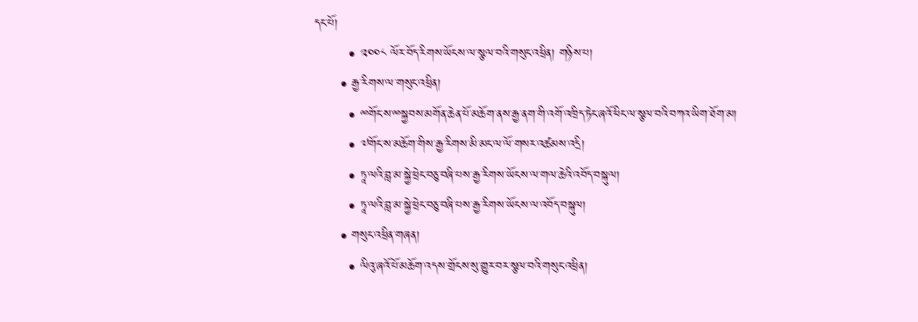དང་པོ།
        • ༢༠༠༨ ལོར་བོད་རིགས་ཡོངས་ལ་སྩལ་བའི་གསུང་འཕྲིན། གཉིས་པ།
      • རྒྱ་རིགས་ལ་གསུང་འཕྲིན།
        • ྋགོང་ས་ྋསྐྱབས་མགོན་ཆེན་པོ་མཆོག་ནས་རྒྱ་ནག་གི་འགོ་འཁྲིད་ཏེང་ཞའོ་ཕིང་ལ་སྩལ་བའི་བཀའ་ཡིག་ཐོག་མ།
        • ༧གོང་ས་མཆོག་གིས་རྒྱ་རིགས་མི་མང་ལ་ལོ་གསར་འཚམས་འདྲི།
        • ཏཱ་ལའི་བླ་མ་སྐྱེ་ཕྲེང་བཅུ་བཞི་པས་རྒྱ་རིགས་ཡོངས་ལ་གལ་ཆེའི་འབོད་བསྐུལ།
        • ཏཱ་ལའི་བླ་མ་སྐྱེ་ཕྲེང་བཅུ་བཞི་པས་རྒྱ་རིགས་ཡོངས་ལ་འབོད་བསྐུལ།
      • གསུང་འཕྲིན་གཞན།
        • ལིའུ་ཞའོ་པོ་མཆོག་འདས་གྲོངས་སུ་གྱུར་བར་སྩལ་བའི་གསུང་འཕྲིན།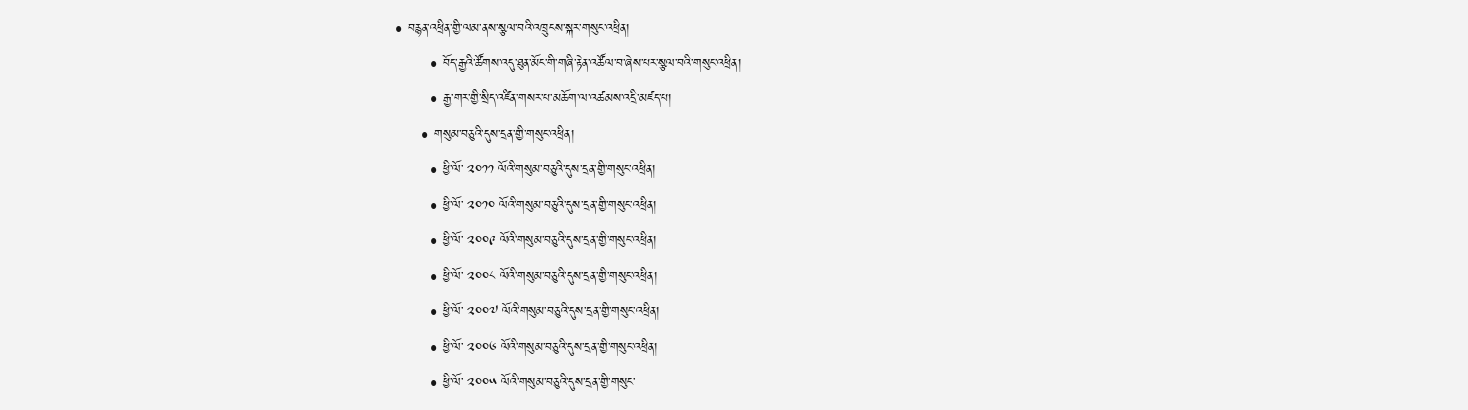• བརྙན་འཕྲིན་གྱི་ལམ་ནས་སྩལ་བའི་འཁྲུངས་སྐར་གསུང་འཕྲིན།
        • བོད་རྒྱའི་ཚོགས་འདུ་ཐུན་མོང་གི་གཞི་རྟེན་འཚོལ་བ་ཞེས་པར་སྩལ་བའི་གསུང་འཕྲིན།
        • རྒྱ་གར་གྱི་སྲིད་འཛིན་གསར་པ་མཆོག་ལ་འཚམས་འདྲི་མཛད་པ།
      • གསུམ་བཅུའི་དུས་དྲན་གྱི་གསུང་འཕྲིན།
        • ཕྱི་ལོ་ ༢༠༡༡ ལོའི་གསུམ་བཅུའི་དུས་དྲན་གྱི་གསུང་འཕྲིན།
        • ཕྱི་ལོ་ ༢༠༡༠ ལོའི་གསུམ་བཅུའི་དུས་དྲན་གྱི་གསུང་འཕྲིན།
        • ཕྱི་ལོ་ ༢༠༠༩ ལོའི་གསུམ་བཅུའི་དུས་དྲན་གྱི་གསུང་འཕྲིན།
        • ཕྱི་ལོ་ ༢༠༠༨ ལོའི་གསུམ་བཅུའི་དུས་དྲན་གྱི་གསུང་འཕྲིན།
        • ཕྱི་ལོ་ ༢༠༠༧ ལོའི་གསུམ་བཅུའི་དུས་དྲན་གྱི་གསུང་འཕྲིན།
        • ཕྱི་ལོ་ ༢༠༠༦ ལོའི་གསུམ་བཅུའི་དུས་དྲན་གྱི་གསུང་འཕྲིན།
        • ཕྱི་ལོ་ ༢༠༠༥ ལོའི་གསུམ་བཅུའི་དུས་དྲན་གྱི་གསུང་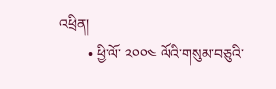འཕྲིན།
        • ཕྱི་ལོ་ ༢༠༠༤ ལོའི་གསུམ་བཅུའི་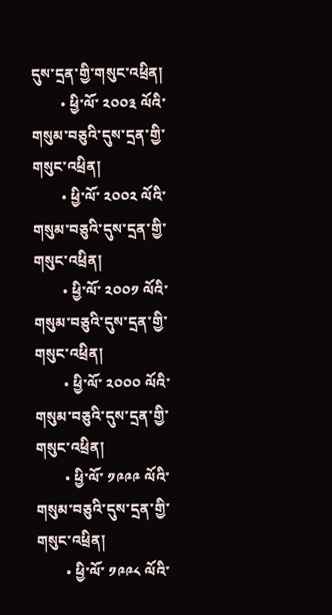དུས་དྲན་གྱི་གསུང་འཕྲིན།
        • ཕྱི་ལོ་ ༢༠༠༣ ལོའི་གསུམ་བཅུའི་དུས་དྲན་གྱི་གསུང་འཕྲིན།
        • ཕྱི་ལོ་ ༢༠༠༢ ལོའི་གསུམ་བཅུའི་དུས་དྲན་གྱི་གསུང་འཕྲིན།
        • ཕྱི་ལོ་ ༢༠༠༡ ལོའི་གསུམ་བཅུའི་དུས་དྲན་གྱི་གསུང་འཕྲིན།
        • ཕྱི་ལོ་ ༢༠༠༠ ལོའི་གསུམ་བཅུའི་དུས་དྲན་གྱི་གསུང་འཕྲིན།
        • ཕྱི་ལོ་ ༡༩༩༩ ལོའི་གསུམ་བཅུའི་དུས་དྲན་གྱི་གསུང་འཕྲིན།
        • ཕྱི་ལོ་ ༡༩༩༨ ལོའི་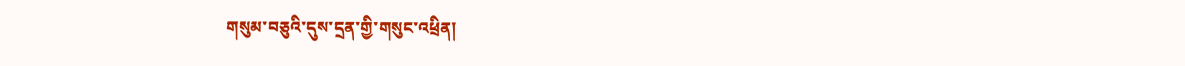གསུམ་བཅུའི་དུས་དྲན་གྱི་གསུང་འཕྲིན།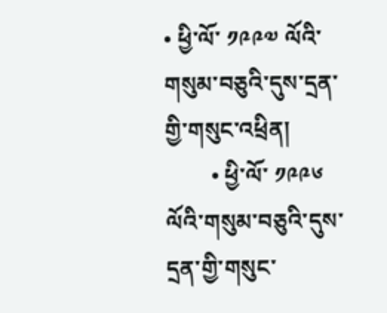• ཕྱི་ལོ་ ༡༩༩༧ ལོའི་གསུམ་བཅུའི་དུས་དྲན་གྱི་གསུང་འཕྲིན།
        • ཕྱི་ལོ་ ༡༩༩༦ ལོའི་གསུམ་བཅུའི་དུས་དྲན་གྱི་གསུང་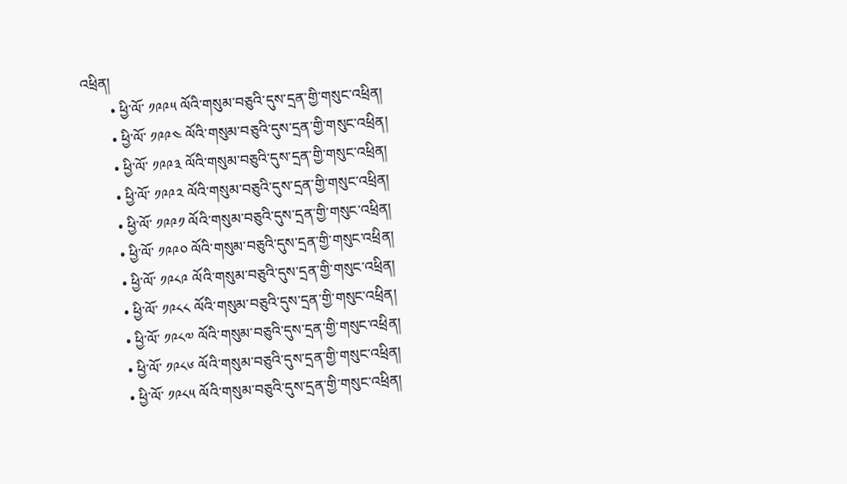འཕྲིན།
        • ཕྱི་ལོ་ ༡༩༩༥ ལོའི་གསུམ་བཅུའི་དུས་དྲན་གྱི་གསུང་འཕྲིན།
        • ཕྱི་ལོ་ ༡༩༩༤ ལོའི་གསུམ་བཅུའི་དུས་དྲན་གྱི་གསུང་འཕྲིན།
        • ཕྱི་ལོ་ ༡༩༩༣ ལོའི་གསུམ་བཅུའི་དུས་དྲན་གྱི་གསུང་འཕྲིན།
        • ཕྱི་ལོ་ ༡༩༩༢ ལོའི་གསུམ་བཅུའི་དུས་དྲན་གྱི་གསུང་འཕྲིན།
        • ཕྱི་ལོ་ ༡༩༩༡ ལོའི་གསུམ་བཅུའི་དུས་དྲན་གྱི་གསུང་འཕྲིན།
        • ཕྱི་ལོ་ ༡༩༩༠ ལོའི་གསུམ་བཅུའི་དུས་དྲན་གྱི་གསུང་འཕྲིན།
        • ཕྱི་ལོ་ ༡༩༨༩ ལོའི་གསུམ་བཅུའི་དུས་དྲན་གྱི་གསུང་འཕྲིན།
        • ཕྱི་ལོ་ ༡༩༨༨ ལོའི་གསུམ་བཅུའི་དུས་དྲན་གྱི་གསུང་འཕྲིན།
        • ཕྱི་ལོ་ ༡༩༨༧ ལོའི་གསུམ་བཅུའི་དུས་དྲན་གྱི་གསུང་འཕྲིན།
        • ཕྱི་ལོ་ ༡༩༨༦ ལོའི་གསུམ་བཅུའི་དུས་དྲན་གྱི་གསུང་འཕྲིན།
        • ཕྱི་ལོ་ ༡༩༨༥ ལོའི་གསུམ་བཅུའི་དུས་དྲན་གྱི་གསུང་འཕྲིན།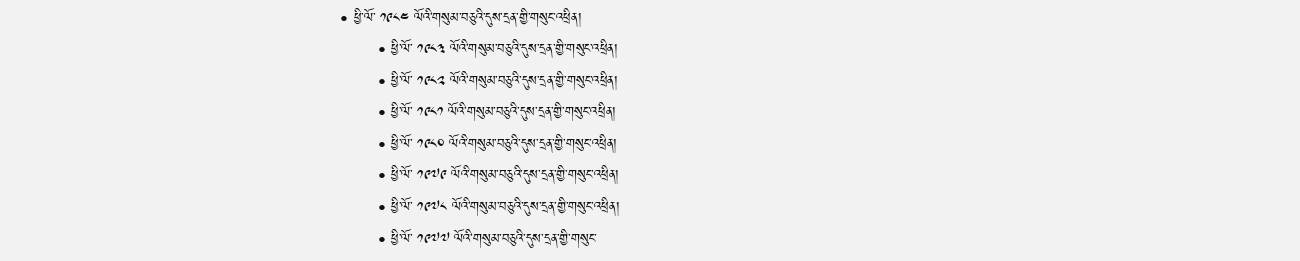• ཕྱི་ལོ་ ༡༩༨༤ ལོའི་གསུམ་བཅུའི་དུས་དྲན་གྱི་གསུང་འཕྲིན།
        • ཕྱི་ལོ་ ༡༩༨༣ ལོའི་གསུམ་བཅུའི་དུས་དྲན་གྱི་གསུང་འཕྲིན།
        • ཕྱི་ལོ་ ༡༩༨༢ ལོའི་གསུམ་བཅུའི་དུས་དྲན་གྱི་གསུང་འཕྲིན།
        • ཕྱི་ལོ་ ༡༩༨༡ ལོའི་གསུམ་བཅུའི་དུས་དྲན་གྱི་གསུང་འཕྲིན།
        • ཕྱི་ལོ་ ༡༩༨༠ ལོའི་གསུམ་བཅུའི་དུས་དྲན་གྱི་གསུང་འཕྲིན།
        • ཕྱི་ལོ་ ༡༩༧༩ ལོའི་གསུམ་བཅུའི་དུས་དྲན་གྱི་གསུང་འཕྲིན།
        • ཕྱི་ལོ་ ༡༩༧༨ ལོའི་གསུམ་བཅུའི་དུས་དྲན་གྱི་གསུང་འཕྲིན།
        • ཕྱི་ལོ་ ༡༩༧༧ ལོའི་གསུམ་བཅུའི་དུས་དྲན་གྱི་གསུང་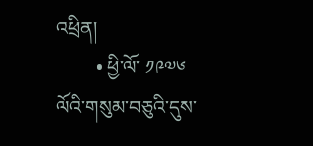འཕྲིན།
        • ཕྱི་ལོ་ ༡༩༧༦ ལོའི་གསུམ་བཅུའི་དུས་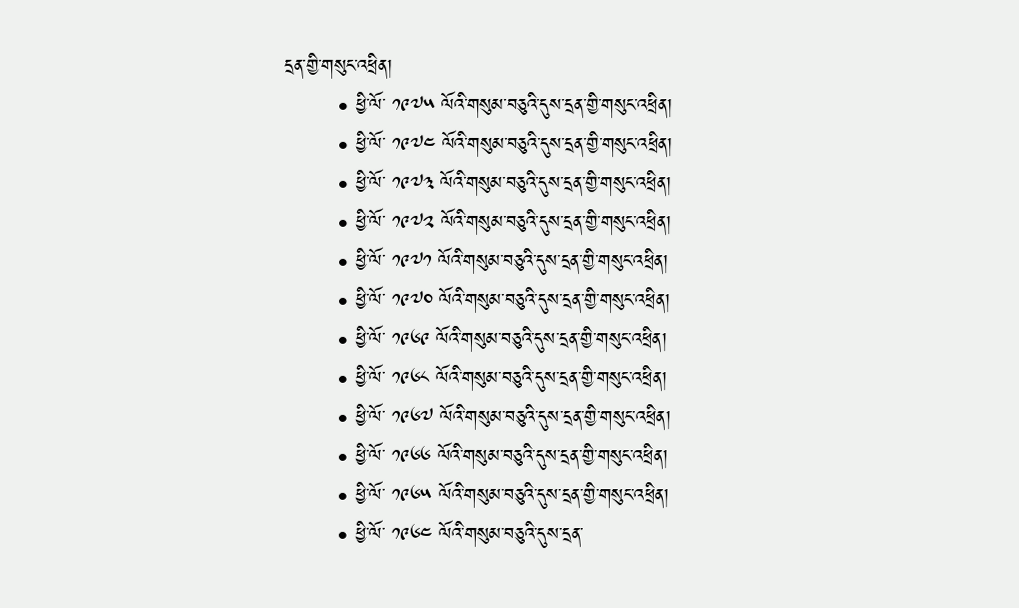དྲན་གྱི་གསུང་འཕྲིན།
        • ཕྱི་ལོ་ ༡༩༧༥ ལོའི་གསུམ་བཅུའི་དུས་དྲན་གྱི་གསུང་འཕྲིན།
        • ཕྱི་ལོ་ ༡༩༧༤ ལོའི་གསུམ་བཅུའི་དུས་དྲན་གྱི་གསུང་འཕྲིན།
        • ཕྱི་ལོ་ ༡༩༧༣ ལོའི་གསུམ་བཅུའི་དུས་དྲན་གྱི་གསུང་འཕྲིན།
        • ཕྱི་ལོ་ ༡༩༧༢ ལོའི་གསུམ་བཅུའི་དུས་དྲན་གྱི་གསུང་འཕྲིན།
        • ཕྱི་ལོ་ ༡༩༧༡ ལོའི་གསུམ་བཅུའི་དུས་དྲན་གྱི་གསུང་འཕྲིན།
        • ཕྱི་ལོ་ ༡༩༧༠ ལོའི་གསུམ་བཅུའི་དུས་དྲན་གྱི་གསུང་འཕྲིན།
        • ཕྱི་ལོ་ ༡༩༦༩ ལོའི་གསུམ་བཅུའི་དུས་དྲན་གྱི་གསུང་འཕྲིན།
        • ཕྱི་ལོ་ ༡༩༦༨ ལོའི་གསུམ་བཅུའི་དུས་དྲན་གྱི་གསུང་འཕྲིན།
        • ཕྱི་ལོ་ ༡༩༦༧ ལོའི་གསུམ་བཅུའི་དུས་དྲན་གྱི་གསུང་འཕྲིན།
        • ཕྱི་ལོ་ ༡༩༦༦ ལོའི་གསུམ་བཅུའི་དུས་དྲན་གྱི་གསུང་འཕྲིན།
        • ཕྱི་ལོ་ ༡༩༦༥ ལོའི་གསུམ་བཅུའི་དུས་དྲན་གྱི་གསུང་འཕྲིན།
        • ཕྱི་ལོ་ ༡༩༦༤ ལོའི་གསུམ་བཅུའི་དུས་དྲན་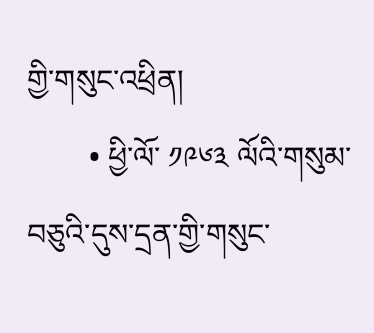གྱི་གསུང་འཕྲིན།
        • ཕྱི་ལོ་ ༡༩༦༣ ལོའི་གསུམ་བཅུའི་དུས་དྲན་གྱི་གསུང་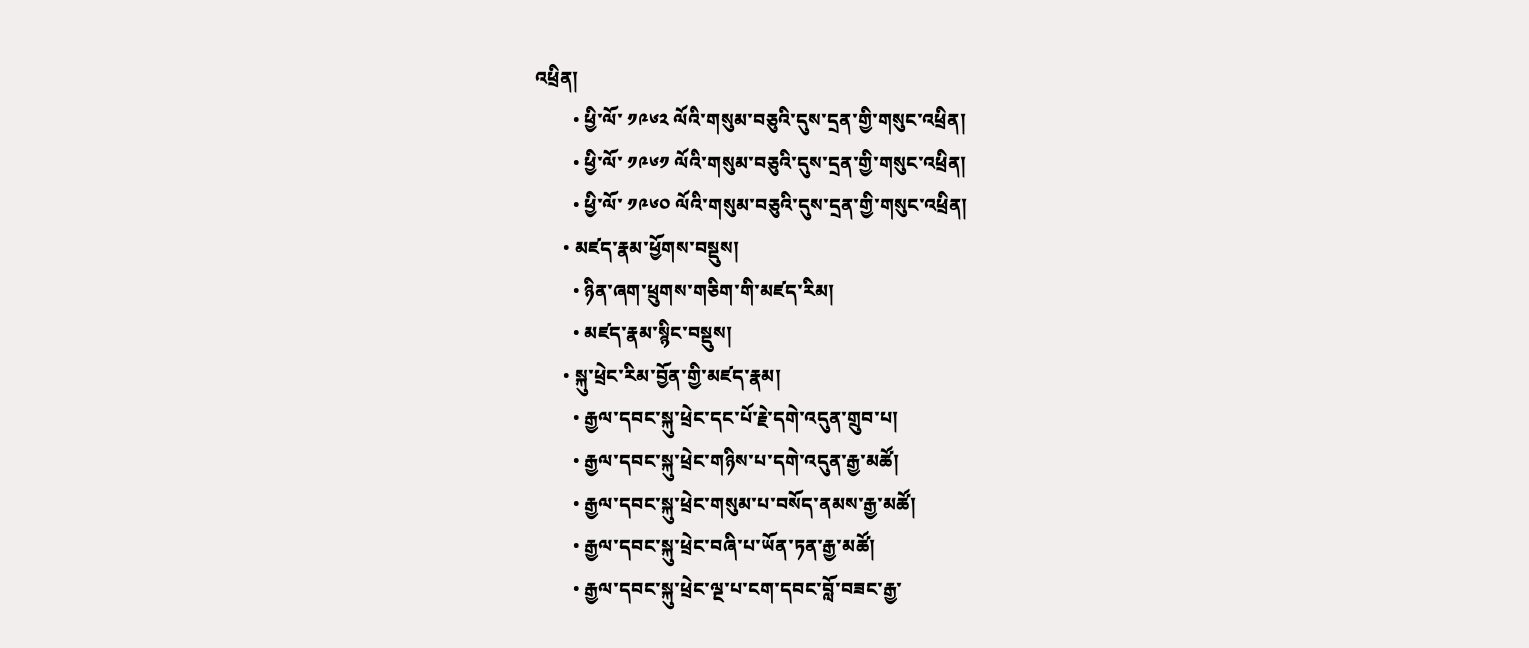འཕྲིན།
        • ཕྱི་ལོ་ ༡༩༦༢ ལོའི་གསུམ་བཅུའི་དུས་དྲན་གྱི་གསུང་འཕྲིན།
        • ཕྱི་ལོ་ ༡༩༦༡ ལོའི་གསུམ་བཅུའི་དུས་དྲན་གྱི་གསུང་འཕྲིན།
        • ཕྱི་ལོ་ ༡༩༦༠ ལོའི་གསུམ་བཅུའི་དུས་དྲན་གྱི་གསུང་འཕྲིན།
      • མཛད་རྣམ་ཕྱོགས་བསྡུས།
        • ཉིན་ཞག་ཕྲུགས་གཅིག་གི་མཛད་རིམ།
        • མཛད་རྣམ་སྙིང་བསྡུས།
      • སྐུ་ཕྲེང་རིམ་བྱོན་གྱི་མཛད་རྣམ།
        • རྒྱལ་དབང་སྐུ་ཕྲེང་དང་པོ་རྗེ་དགེ་འདུན་གྲུབ་པ།
        • རྒྱལ་དབང་སྐུ་ཕྲེང་གཉིས་པ་དགེ་འདུན་རྒྱ་མཚོ།
        • རྒྱལ་དབང་སྐུ་ཕྲེང་གསུམ་པ་བསོད་ནམས་རྒྱ་མཚོ།
        • རྒྱལ་དབང་སྐུ་ཕྲེང་བཞི་པ་ཡོན་ཏན་རྒྱ་མཚོ།
        • རྒྱལ་དབང་སྐུ་ཕྲེང་ལྔ་པ་ངག་དབང་བློ་བཟང་རྒྱ་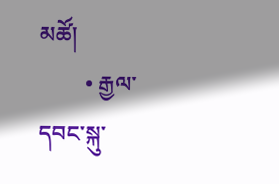མཚོ།
        • རྒྱལ་དབང་སྐུ་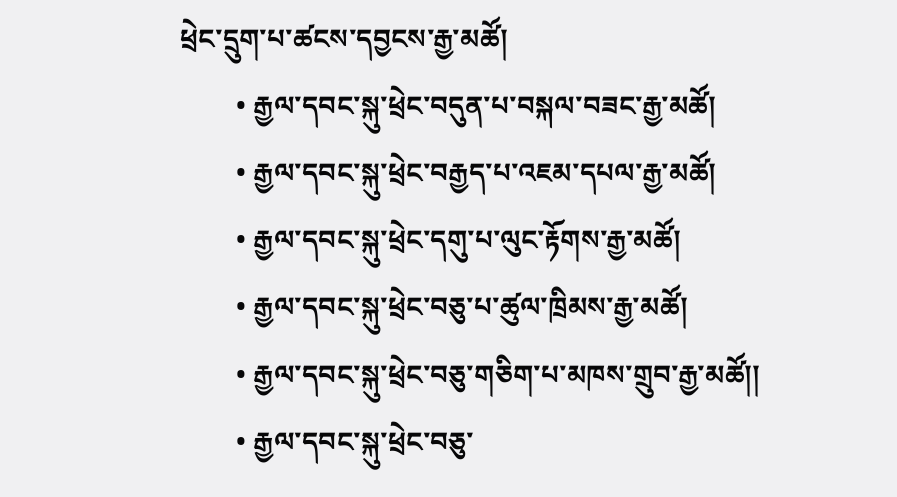ཕྲེང་དྲུག་པ་ཚངས་དབྱངས་རྒྱ་མཚོ།
        • རྒྱལ་དབང་སྐུ་ཕྲེང་བདུན་པ་བསྐལ་བཟང་རྒྱ་མཚོ།
        • རྒྱལ་དབང་སྐུ་ཕྲེང་བརྒྱད་པ་འཇམ་དཔལ་རྒྱ་མཚོ།
        • རྒྱལ་དབང་སྐུ་ཕྲེང་དགུ་པ་ལུང་རྟོགས་རྒྱ་མཚོ།
        • རྒྱལ་དབང་སྐུ་ཕྲེང་བཅུ་པ་ཚུལ་ཁྲིམས་རྒྱ་མཚོ།
        • རྒྱལ་དབང་སྐུ་ཕྲེང་བཅུ་གཅིག་པ་མཁས་གྲུབ་རྒྱ་མཚོ།།
        • རྒྱལ་དབང་སྐུ་ཕྲེང་བཅུ་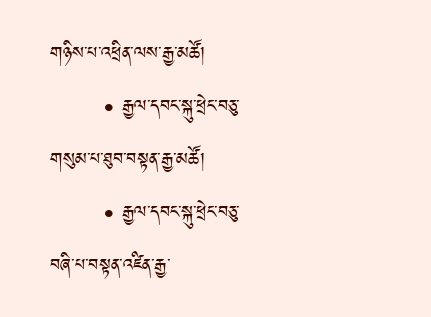གཉིས་པ་འཕྲིན་ལས་རྒྱ་མཚོ།
        • རྒྱལ་དབང་སྐུ་ཕྲེང་བཅུ་གསུམ་པ་ཐུབ་བསྟན་རྒྱ་མཚོ།
        • རྒྱལ་དབང་སྐུ་ཕྲེང་བཅུ་བཞི་པ་བསྟན་འཛིན་རྒྱ་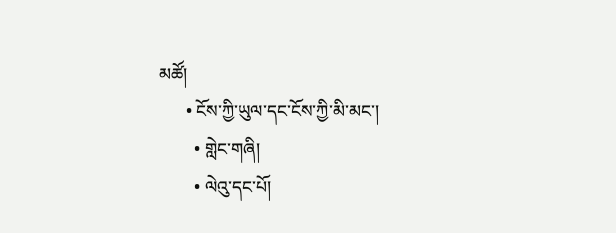མཚོ།
      • ངོས་ཀྱི་ཡུལ་དང་ངོས་ཀྱི་མི་མང་།
        • གླེང་གཞི།
        • ལེའུ་དང་པོ།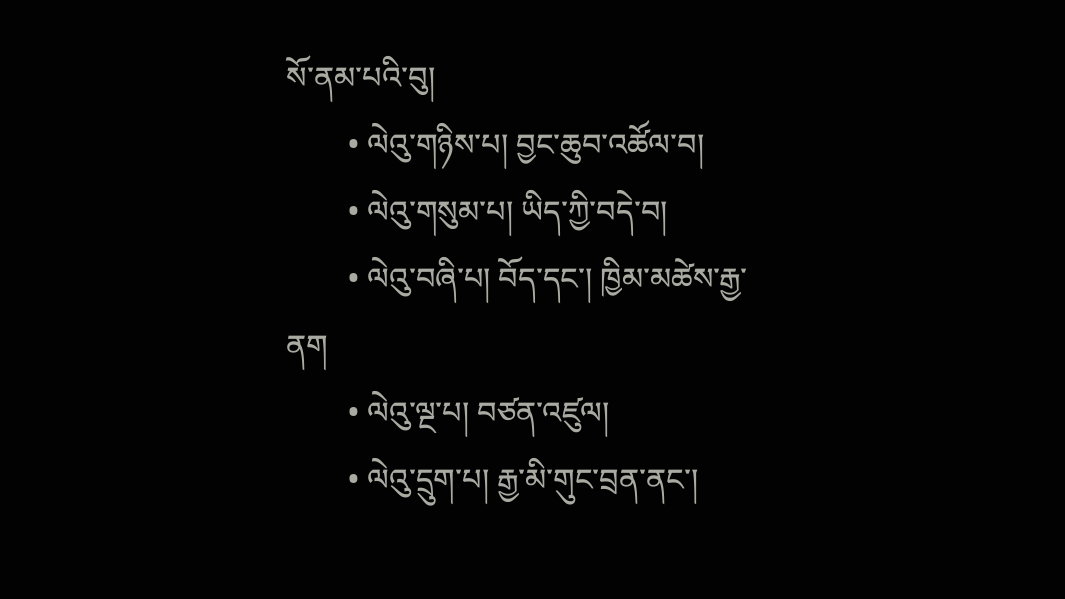སོ་ནམ་པའི་བུ།
        • ལེའུ་གཉིས་པ། བྱང་ཆུབ་འཚོལ་བ།
        • ལེའུ་གསུམ་པ། ཡིད་ཀྱི་བདེ་བ།
        • ལེའུ་བཞི་པ། བོད་དང་། ཁྱིམ་མཚེས་རྒྱ་ནག
        • ལེའུ་ལྔ་པ། བཙན་འཛུལ།
        • ལེའུ་དྲུག་པ། རྒྱ་མི་གུང་བྲན་ནང་།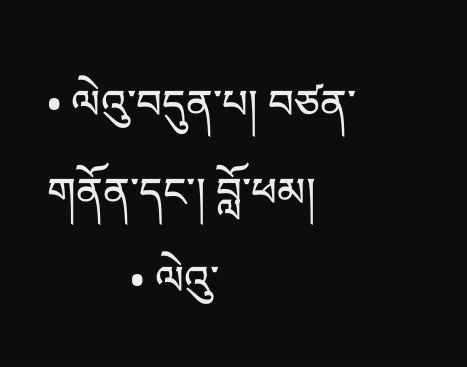• ལེའུ་བདུན་པ། བཙན་གནོན་དང་། བློ་ཕམ།
        • ལེའུ་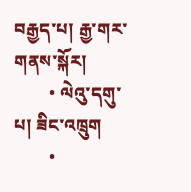བརྒྱད་པ། རྒྱ་གར་གནས་སྐོར།
        • ལེའུ་དགུ་པ། ཟིང་འཁྲུག
        •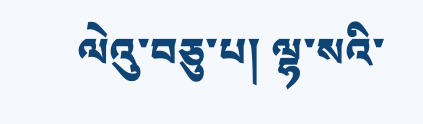ལེའུ་བཅུ་པ། ལྷ་སའི་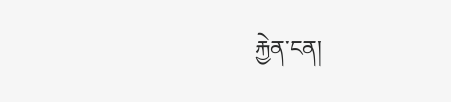རྐྱེན་ངན།